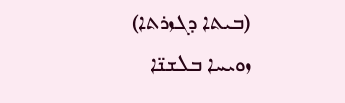(ܒܝܬܐ ܕܓܙܪܬܐ)
ܙܘܝܚܐ ܒܠܫܢ̈ܐ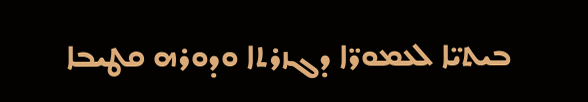ܒܝܬܝ̈ܐ ܠܥܡܘܪ̈ܐ ܕܓܙܪܬܐ ܘܕܘܪܗ ܩܛܝܒܐ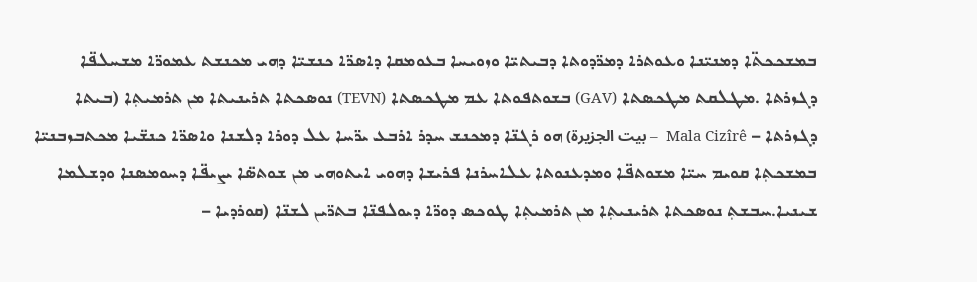ܒܡܫܟܟܬ̈ܐ ܕܡܢܝ̈ܢܐ ܘܥܘܬܪܐ ܕܡܪ̈ܕܘܬܐ ܕܒܝܬܝ̈ܐ ܘܙܘܝܚܐ ܒܥܘܡܩܐ ܕܐܣܪ̈ܐ ܟܢܫܝ̈ܐ ܕܗܝ ܡܟܢܫܬ ܥܡܘܪ̈ܐ ܡܫܚܠܦ̈ܐ ܕܓܙܪܬܐ .ܡܛܠܩܬ ܡܛܟܣܬܐ (GAV) ܒܫܘܬܦܘܬܐ ܥܡ ܡܛܟܣܬܐ (TEVN) ܢܘܣܟܬܐ ܬܪܝܢܝܬܐ ܡܢ ܬܪܡܝܬܼܐ (ܒܝܬܐ ܕܓܙܪܬܐ – Mala Cizîrê  – بيت الجزيرة) ܗܘ ܪܓܢ̈ܐ ܕܡܟܢܫ ܚܕܪ ܐܪܒܥ ܝܪ̈ܚܐ ܥܠ ܕܘܪܐ ܕܠܫܢܐ ܘܐܣܪ̈ܐ ܟܢܫ̈ܝܐ ܡܟܬܒܙܒܢܝ̈ܐ ܒܡܫܟܬܼܐ ܩܘܝܡ ܚܝ̈ܐ ܡܫܘܬܦ̈ܐ ܘܡܕܥܢܘܬܐ ܥܠܐܚܪܢܐ ܦܪܝܫܐ ܕܗܘܝ ܐܝܬܘܗܝ ܡܢ ܫܘܬܣ̈ܐ ܝܨܝܦ̈ܐ ܕܚܘܡܣܢܐ ܘܕܫܠܡܐ ܫܝܢܝܐ.ܚܒܫܬܼ ܢܘܣܟܬܐ ܬܪܝܢܝܬܼܐ ܡܢ ܬܪܡܝܬܼܐ ܛܘܟܣ ܕܘܪ̈ܐ ܕܝܘܠܦܢ̈ܐ ܒܬܪ̈ܝܢ ܠܫܢ̈ܐ (ܩܘܪܕܝܐ –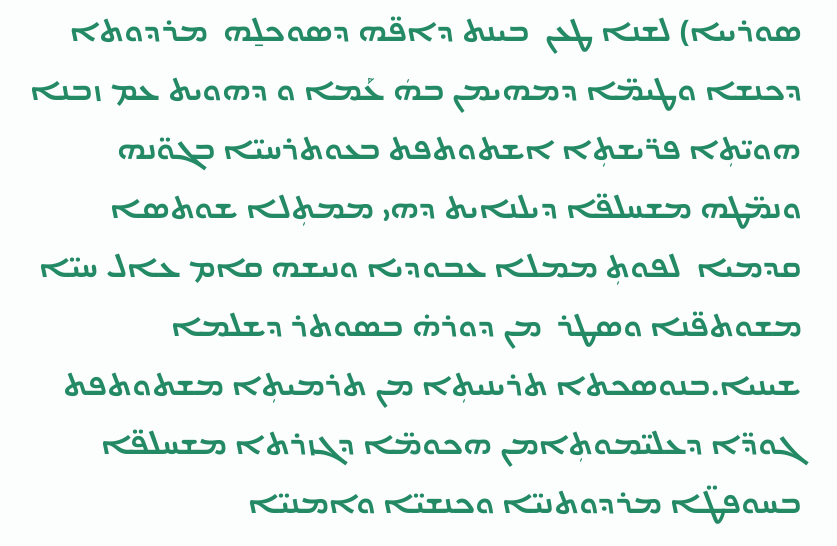ܣܘܪܝܝܐ) ܠܫܢܐ ܛܥܢ  ܒܝܢܬ ܕܐܦ̈ܗ ܕܣܘܟܠ̱ܗ  ܡܪܕܘܬܐ  ܕܟܢܫܐ ܘܛܝܡ̈ܐ ܕܡܗܝܡܢ ܒܗܿ ܥܰܡܐ ܘ ܕܗܘܝܬ ܥܡ ܙܒܢܐ ܗܘܝ̈ܬܼܐ ܦܪ̈ܝܫܬܼܐ ܐܫܬܘܬܦܬ ܒܥܘܬܪܚܝ̈ܐ ܒܓܘ̈ܢܗ ܘܢܡ̈ܛܗ ܡܫܚܠܦ̈ܐ ܕܝܠܢܐܝܬ ܕܗܝ ܡܡܬܼܠܐ ܫܘܬܣܐ ܩܕܡܝܐ  ܠܦܘܬܼ ܡܡܠܐ ܥܒܘܕܝܐ ܘܢܝܫܗ ܩܐܡ ܥܐܠ ܚܝ̈ܐ ܡܫܘܬܦ̈ܢܐ ܘܣܛܪ  ܡܢ ܕܘܪܗ̇ ܒܣܘܬܪ ܕܫܠܡܐ ܫܝܢܝܐ.ܒܢܘܣܟܬܐ ܬܪܝܢܝܬܼܐ ܡܢ ܬܪܡܝܬܼܐ ܡܫܬܘܬܦܬ ܓܘܕ̈ܐ ܕܥܠܝ̈ܡܘܬܼܐܡܢ ܗܟܘܡ̈ܐ ܕܓܙܪܬܐ ܡܫܚܠܦ̈ܐ ܒܚܘܦܛ̈ܐ ܡܪܕܘܬܢܝ̈ܐ ܘܟܢܫܝ̈ܐ ܘܐܡܢܝ̈ܐ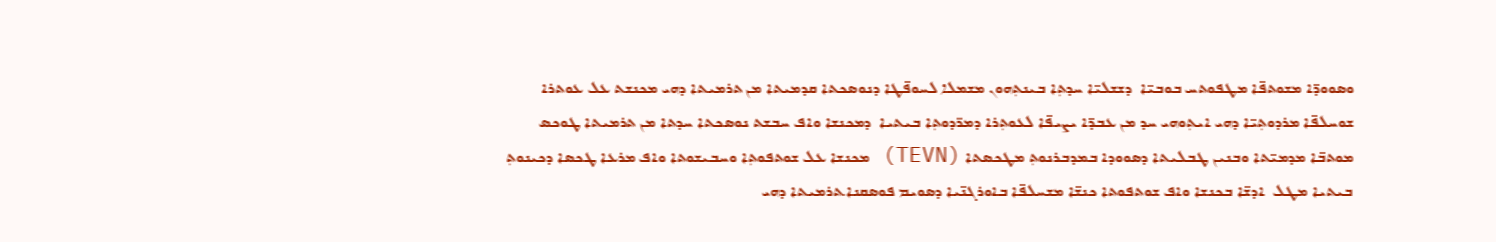ܘܣܘܘܕ̈ܐ ܡܫܘܬܦ̈ܐ ܡܛܦܘܬܚ ܒܘܒܝ̈ܐ  ܕܫܫܠܝ̈ܐ ܚܕܬܼܐ ܒܝܢܬܼܗܘܢ ܡܫܡܠܐ ܠܚܘܦ̈ܛܐ ܕܢܘܣܟܬܐ ܩܕܡܝܬܐ ܡܢ ܬܪܡܝܬܐ ܕܗܝ ܡܟܢܫܬ ܥܠ ܥܘܬܪܐ ܫܘܚܠܦ̈ܐ ܡܪܕܘܬܼܝ̈ܐ ܕܗܝ ܐܝܬܼܘܗܝ ܚܕ ܡܢ ܥܒܕ̈ܐ ܝܨܝܦ̈ܐ ܠܥܘܬܼܪܐ ܕܡܪ̈ܕܘܬܼܐ ܒܝܬܝܐ  ܕܡܟܢܫܐ ܘܐܦ ܚܒܫܬ ܢܘܣܟܬܐ ܚܕܬܐ ܡܢ ܬܪܡܝܬܐ ܛܘܟܣ ܡܘܬܒ̈ܐ ܡܕܡܝ̈ܬܐ ܘܒܢܝܢ ܛܒܠܝܬܐ ܕܣܘܘܕܐ ܒܡܕܒܪܢܘܬܼ ܡܛܟܣܬܐ (TEVN) ܡܟܢܫܐ ܥܠ ܫܘܬܦܘܬܼܐ ܘܚܒܝܫܘܬܐ ܘܐܦ ܡܪܥܐ ܛܟܣܐ ܕܟܝܢܘܬܼ ܒܝܬܝܐ ܡܛܠ  ܐܕܫ̈ܐ ܒܟܢܫܐ ܘܐܦ ܫܘܬܦܘܬܐ ܟܢܫ̈ܐ ܡܫܚܠܦ̈ܐ ܒܐܘܪܓܢ̈ܝܐ ܕܣܘܝܡ ܦܘܣܩܢܐ.ܬܪܡܝܬܐ ܕܗܝ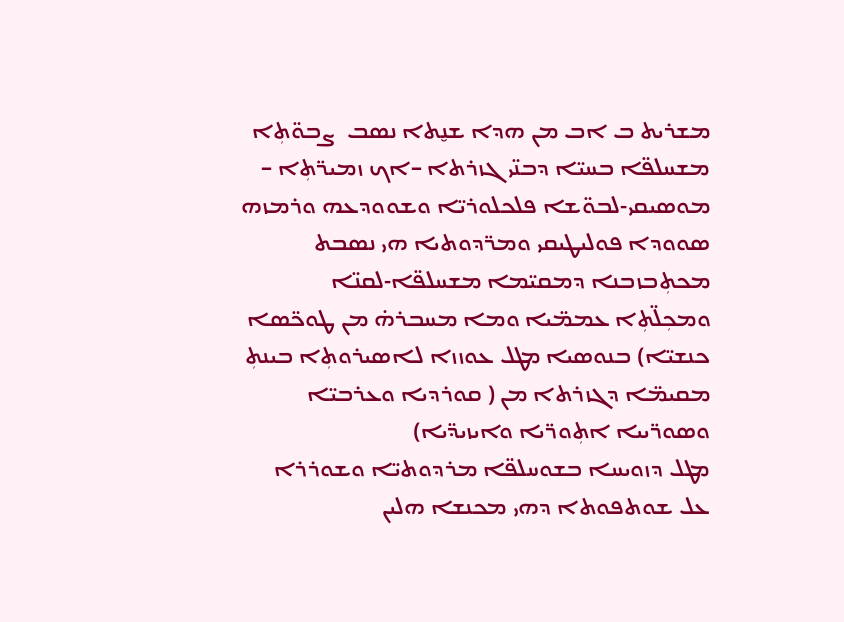ܡܫܪܝܬ ܒ ܐܒ ܡܢ ܗܕܐ ܫܢ̮ܬܐ ܢܣܒ  ܨܒܘ̈ܬܼܐ ܡܫܚܠܦ̈ܐ ܒܚܝ̈ܐ ܕܒܢ̈ܝ ܓܙܪܬܐ –ܐܟ ܙܡܝܪ̈ܬܼܐ – ܡܘܣܝܩܝ-ܠܒܘ̈ܫܐ ܦܠܟܠܘܪܝ̈ܐ ܘܫܘܘܕܥܗ ܘܪܡܙܗ ܣܘܘܕܐ ܦܘܠܝܛܝܩܝ ܘܡܪ̈ܕܘܬܝܐ ܗܝ ܢܣܒܬ ܡܟܬܼܒܙܒܢܐ ܕܡܩܝ̈ܡܐ ܡܫܚܠܦ̈ܐ-ܠܩܢ̈ܐ ܘܡܟܼܠ̈ܬܼܐ ܥܡܡ̈ܝܐ ܘܡܐ ܡܚܒܪܗ̇ ܡܢ ܛܘܟ̈ܣܐ ܟܢܫܝ̈ܐ) ܒܢܘܣܝܐ ܡܛܠ ܥܘܙܙܐ ܠܐܣܝܪܘܬܼܐ ܒܝܢܬܼ ܡܩܝܡ̈ܐ ܕܓܙܪܬܐ ܡܢ ( ܩܘܪܕܝܐ ܘܥܪܒܝ̈ܐ ܘܣܘܪ̈ܝܝܐ ܐܬܼܘܪ̈ܝܐ ܘܐܝܙܝܕ̈ܝܐ)
ܡܛܠ ܕܙܘܝܚܐ ܒܫܘܚܠܦ̈ܐ ܡܪܕܘܬܝ̈ܐ ܘܫܘܪܪܐ ܥܠ ܫܘܬܦܘܬܐ ܕܗܝ ܡܟܢܫܐ ܗܠܝܢ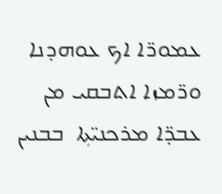ܥܡܘܪ̈ܐ ܐܟ ܥܘܗܕܢܐ ܘܪ̈ܡܙܐ ܐܬܒܩܝ ܡܢ ܥܒܕ̈ܐ ܡܪܟܢܝ̈ܬܼܐ  ܒܒܢܝܢ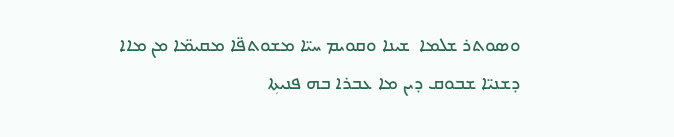ܘܣܘܬܪ ܫܠܡܐ  ܫܝܢܐ ܘܩܘܝܡ ܚܝ̈ܐ ܡܫܘܬܦ̈ܐ ܡܩܝܡ̈ܐ ܡܢ ܡܐܐ ܕܫܢܝ̈ܐ ܫܒܘܩ ܕܝܢ ܡܐ ܥܒܪܐ ܒܗ ܦܢܝܬܼܐ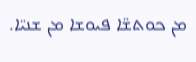ܡܢ ܟܘܬܫ̈ܐ ܦܝܘܫܐ ܡܢ ܫܢܝ̈ܐ.